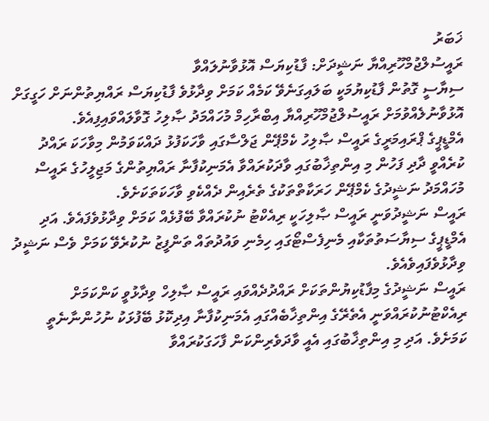ޚަބަރު
ރައީސުލްޖުމްހޫރިއްޔާ ނަޝީދަށް: ފާޑުކިޔަސް އޮޅުވާނުލައްވާ
ސިޔާސީ ގޮތުން ފާޑުކިޔުމަކީ ބަލައިގަނެވޭ ކަމެއް ކަމަށް ވިދާޅުވެ ފާޑުކިޔަސް ރައްޔިތުންނަށް ހަގީގަށް އޮޅުވާނުލެއްވުމަށް ރައީސުލްޖުމްހޫރިއްޔާ އިބްރާހިމް މުހައްމަދު ޞާލިހު ގޮވާލައްވައިފިއެވެ.
އެމްޑީޕީގެ ޕްރައިމަރީގެ ރައީސް ޞާލިހު ކެމްޕޭން ޖަލްސާގައި ވާހަކަފުޅު ދައްކަވަމުން މިވާހަކަ ރައްދު ކުރެއްވީ ދާދި ފަހުން މި އިންތިޚާބުގައި ވާދަކުރައްވާ އެމަނިކުފާނާ ރައްޔިތުންގެ މަޖިލީހުގެ ރައީސް މުހައްމަދު ނަޝީދުގެ ކެމްޕޭން ހަރަކާތްތަކުގެ ތެރެއިން ދެއްކެވި ވާހަކަތަކަށެވެ.
ރައީސް ނަޝީދުވަނީ ރައީސް ޞާލިހަކީ ރިއެކްޓު ނުކުރައްވާ ބޭފުޅެއް ކަމަށް ވިދާޅުވެފައެވެ. އަދި އެމްޑީޕީގެ ސިޔާސަތުތަކާއި މެނިފެސްޓޯގައި ހިމެނި ވައުދުތައް ތަންފީޒު ނުކުރެވޭ ކަމަށް ވެސް ނަޝީދު ވިދާޅުވެފައިވެއެވެ.
ރައީސް ނަޝީދުގެ މިފާޑުކިޔުންތަކަށް ރައްދުދެއްވައި ރައީސް ޞާލިހް ވިދާޅުވީ ކަންކަމަށް ރިއެކްޓުނުކުރައްވަނީ އެތެރޭގެ އިންތިޚާބެއްގައި އެމަނިކުފާނާ އިދިކޮޅު ބޭފުޅަކު ނުހުންނާނެތީ ކަމަށެވެ. އަދި މި އިންތިޚާބުގައި އެއީ ވާދަވެރިންކަން ފާހަގަކުރައްވާ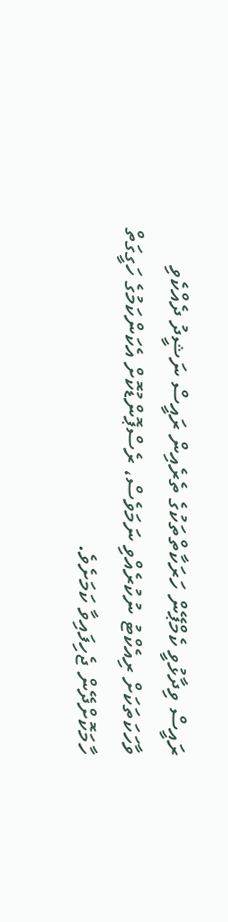ރައީސް ވިދާޅުވީ ކެމްޕޭން ހަރަކާތްތަކުގެ ތެރެއިން ރައީސް ނަޝީދު ދެއްކެވި ވާހަކަތަކަށް ރިއެކްޓު ނުކުރެއްވި ނަމަވެސް، ރެސްޕޮންޑުކޮށް އެކަންކަމުގެ ހަގީގަތް ހާމަކޮށްދޭން ޖެހިފައިވާ ކަމަށެވެ.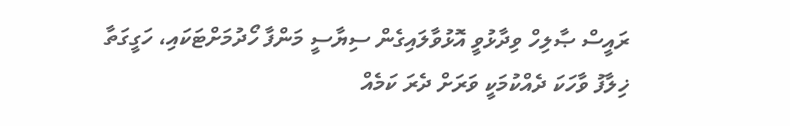ރައީސް ޞާލިހް ވިދާޅުވީ އޮޅުވާލައިގެން ސިޔާސީ މަންފާ ހޯދުމަށްޓަކައި، ހަގީގަތާ ޚިލާފު ވާހަކަ ދެއްކުމަކީ ވަރަށް ދެރަ ކަމެއް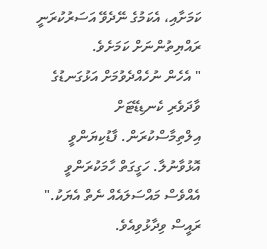ކަމަށާއި، އެކަމުގެ ނޭދެވޭ އަސަރުކުރަނީ ރައްޔިތުންނަށް ކަމަށެވެ.
" އެހެން ނުހެއްދެވުމަށް އަޅުގަނޑުގެ ވާދަވެރި ކެނޑިޑޭޓަށް އިލްތިމާސްކުރަން. ފާޑުކިޔަންވީ އޮޅުވާނުލާ. ހަގީގަތް ހާމަކުރަންވީ އެއްވެސް މައްސަލައެއް ނެތް އެޔަކު." ރައީސް ވިދާޅުވިއެވެ.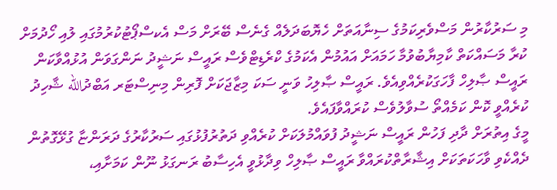މި ސަރުކާރުން މަސްވެރިކަމުގެ ސިނާއަތަށް ހެޔޮބަދަލެއް ގެނެސް ބޭރަށް މަސް އެކސްޕޯޓުކުރުމުގައި ލުއި ހޯދުމަށް ކުރާ މަސައްކަތް ކާމިޔާބުވުމާ ހަމައަށް އައުމުން އެކަމުގެ ކްރެޑިޓްވެސް ރައީސް ނަޝީދު ނަންގަވަން އުޅުއްވާކަން ރައީސް ޞާލިހް ފާހަގަކުރެއްވިއެވެ. ރައީސް ޞާލިހު ވަނީ ސަކަ މިޒާޖަކަށް ފޮރިން މިނިސްޓަރ އަބްދުالله ޝާހިދު ކުރެއްވީ ކޮން ކަމެއްތޯ ސުވާލުވެސް ކުރައްވާފައެވެ.
މީގެ އިތުރަށް ދާދި ފަހުން ރައީސް ނަޝީދު ފުވައްމުލަކަށް ކުރެއްވި ދަތުރުފުޅުގައި ސަރުކާރުގެ ދަރަންޏާ ގުޅޭގޮތުން ދެއްކެވި ވާހަކަތަކަށް އިޝާރާތްކުރައްވާ ރައީސް ޞާލިހް ވިދާޅުވީ އެހިސާބު ރަނގަޅު ނޫން ކަމަށާއި،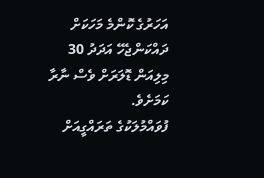އަހަރުގެ ކޮންމެ މަހަކަށް ދައްކަންޖެހޭ އަދަދު 30 މިލިއަން ޑޮލަރަށް ވެސް ނާރާ ކަމަށެވެ.
ފުވައްމުލަކުގެ ތަރައްގީއަށް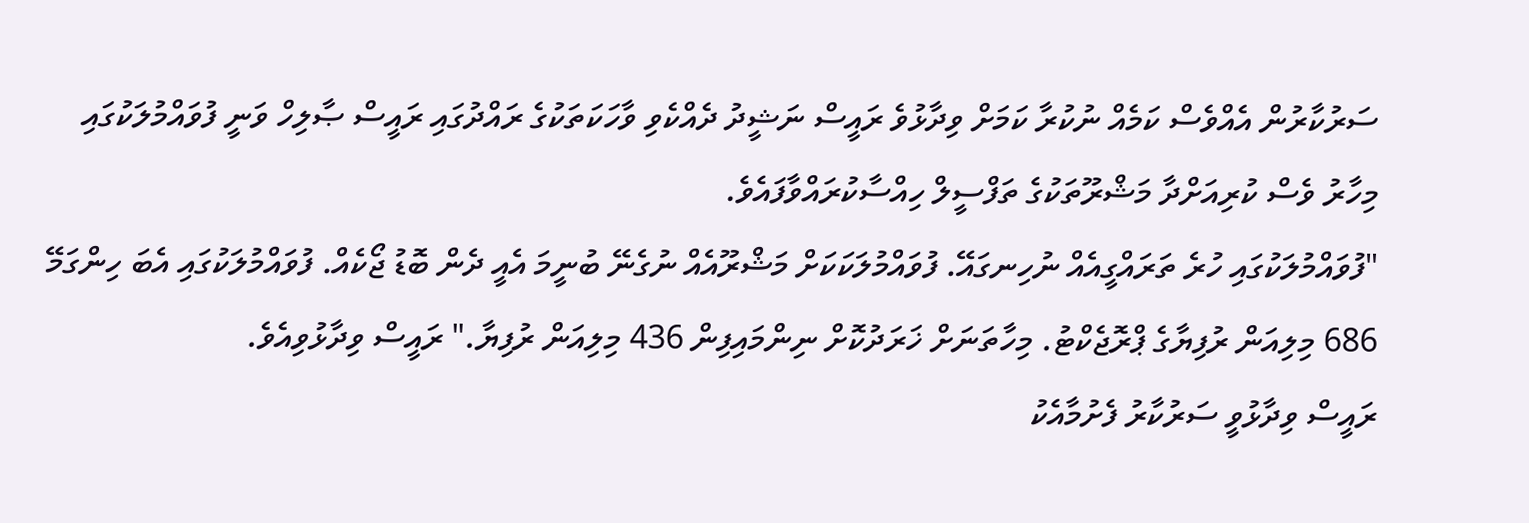ސަރުކާރުން އެއްވެސް ކަމެއް ނުކުރާ ކަމަށް ވިދާޅުވެ ރައީސް ނަޝީދު ދެއްކެވި ވާހަކަތަކުގެ ރައްދުގައި ރައީސް ޞާލިހް ވަނީ ފުވައްމުލަކުގައި މިހާރު ވެސް ކުރިއަށްދާ މަޝްރޫތަކުގެ ތަފްސީލް ހިއްސާކުރައްވާފައެވެ.
"ފުވައްމުލަކުގައި ހުރެ ތަރައްގީއެއް ނުހިނގައޭ. ފުވައްމުލަކަކަށް މަޝްރޫއެއް ނުގެނޭ ބުނީމަ އެއީ ދެން ބޮޑު ޖޯކެއް. ފުވައްމުލަކުގައި އެބަ ހިންގަމޭ 686 މިލިއަން ރުފިޔާގެ ޕްރޮޖެކްޓު. މިހާތަނަށް ޚަރަދުކޮށް ނިންމައިފިން 436 މިލިއަން ރުފިޔާ." ރައީސް ވިދާޅުވިއެވެ.
ރައީސް ވިދާޅުވީ ސަރުކާރު ފެށުމާއެކު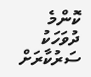ކޮންމެ ދުވަހަކު ސަރުކާރަށް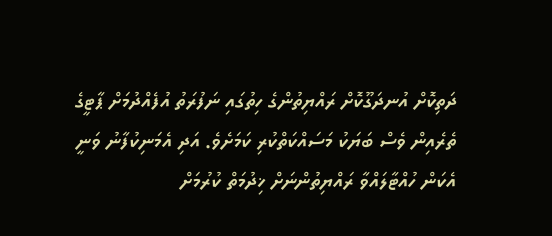ދަތިކޮށް އުނދަގޫކޮށް ރައްޔިތުންގެ ހިތުގައި ނަފުރަތު އުފެއްދުމަށް ޕާޓީގެ ތެރެއިން ވެސް ބަޔަކު މަސައްކަތްކުރި ކަމަށެވެ. އަދި އެމަނިކުފާނު ވަނީ އެކަން ހުއްޓާލައްވާ ރައްޔިތުންނަށް ޚިދުމަތް ކުރުމަށް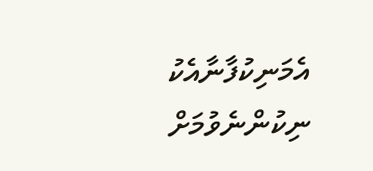އެމަނިކުފާނާއެކު ނިކުންނެވުމަށް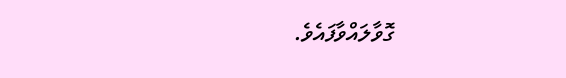ގޮވާލައްވާފައެވެ.